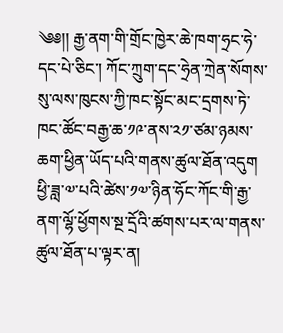༄༅།། རྒྱ་ནག་གི་གྲོང་ཁྱེར་ཆེ་ཁག་ཧྲང་ཧེ་དང་པེ་ཅིང་། ཀོང་ཀྲུག་དང་ཧྲེན་ཀྲེན་སོགས་སུ་ལས་ཁུངས་ཀྱི་ཁང་སྟོང་མང་དྲགས་ཏེ་ཁང་ཚོང་བརྒྱ་ཆ་༡༩་ནས་༢༡་ཙམ་ཉམས་ཆག་ཕྱིན་ཡོད་པའི་གནས་ཚུལ་ཐོན་འདུག ཕྱི་ཟླ་༧་པའི་ཚེས་༡༧་ཉིན་ཧོང་ཀོང་གི་རྒྱ་ནག་ལྷོ་ཕྱོགས་སྔ་དྲོའི་ཚགས་པར་ལ་གནས་ཚུལ་ཐོན་པ་ལྟར་ན།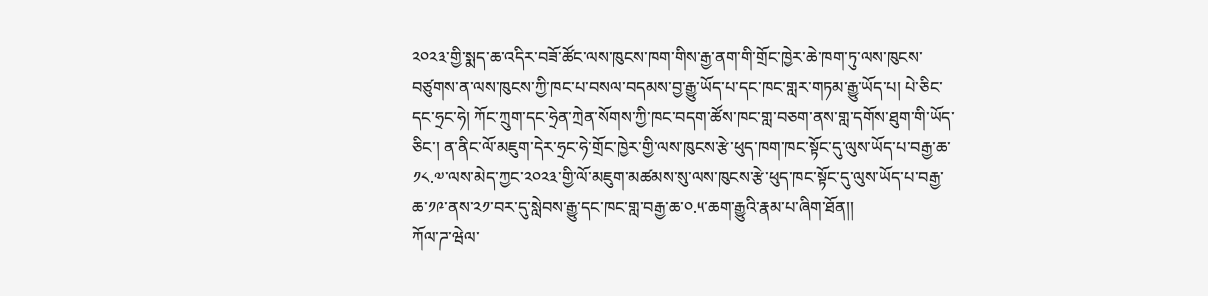༢༠༢༣་གྱི་སྨད་ཆ་འདིར་བཟོ་ཚོང་ལས་ཁུངས་ཁག་གིས་རྒྱ་ནག་གི་གྲོང་ཁྱེར་ཆེ་ཁག་ཏུ་ལས་ཁུངས་བཙུགས་ན་ལས་ཁུངས་ཀྱི་ཁང་པ་བསལ་བདམས་བྱ་རྒྱུ་ཡོད་པ་དང་ཁང་གླར་གཏམ་རྒྱུ་ཡོད་པ། པེ་ཅིང་དང་ཧྲང་ཧེ། ཀོང་ཀྲུག་དང་ཧྲེན་ཀྲེན་སོགས་ཀྱི་ཁང་བདག་ཚོས་ཁང་གླ་བཅག་ནས་གླ་དགོས་ཐུག་གི་ཡོད་ཅིང་། ན་ནིང་ལོ་མཇུག་དེར་ཧྲང་ཧེ་གྲོང་ཁྱེར་གྱི་ལས་ཁུངས་རྩེ་ཕུད་ཁག་ཁང་སྟོང་དུ་ལུས་ཡོད་པ་བརྒྱ་ཆ་༡༨.༧་ལས་མེད་ཀྱང་༢༠༢༣་གྱི་ལོ་མཇུག་མཚམས་སུ་ལས་ཁུངས་རྩེ་ཕུད་ཁང་སྟོང་དུ་ལུས་ཡོད་པ་བརྒྱ་ཆ་༡༩་ནས་༢༡་བར་དུ་སླེབས་རྒྱུ་དང་ཁང་གླ་བརྒྱ་ཆ་༠.༥་ཆག་རྒྱུའི་རྣམ་པ་ཞིག་ཐོན།།
ཀོལ་ཌ་ཝེལ་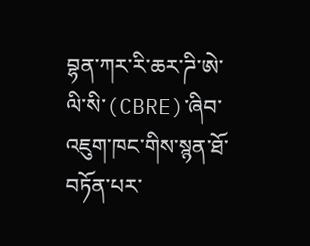བྷན་ཀར་རི་ཆར་ཌི་ཨེ་ལི་སི་(CBRE)་ཞིབ་འཇུག་ཁང་གིས་སྙན་ཐོ་བཏོན་པར་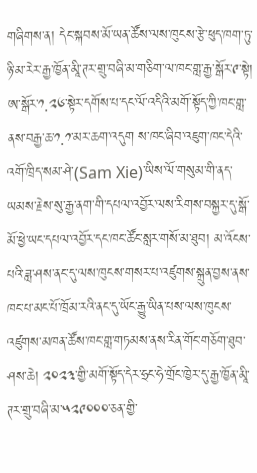གཞིགས་ན། དེང་སྐབས་མོ་ཡན་ཚོས་ལས་ཁུངས་རྩེ་ཕུད་ཁག་ཏུ་ཉི་མ་རེར་རྒྱ་ཁྱོན་མཱི་ཊར་གྲུ་བཞི་མ་གཅིག་ལ་ཁང་གླ་རྒྱ་སྒོར་༩་སྟེ། ཨ་སྒོར་༡.༢༦་སྟེར་དགོས་པ་དང་ལོ་འདིའི་མགོ་སྟོད་ཀྱི་ཁང་གླ་ནས་བརྒྱ་ཆ་༡.༡་མར་ཆག་འདུག ས་ཁང་ཞིབ་འཇུག་ཁང་དེའི་འགོ་ཁྲིད་སམ་ཤེ་(Sam Xie)་ཡིས་ལོ་གསུམ་གི་ནད་ཡམས་རྗེས་སུ་རྒྱ་ནག་གི་དཔལ་འབྱོར་ལས་རིགས་བསྐྱར་དུ་སྒོ་མོ་ཕྱེ་ཡང་དཔལ་འབྱོར་དང་ཁང་ཚོང་སླར་གསོ་མ་ཐུབ། མ་འོངས་པའི་ཟླ་ཤས་ནང་དུ་ལས་ཁུངས་གསར་པ་འཛུགས་སྐྲུན་བྱས་ནས་ཁང་པ་མང་པོ་ཁྲོམ་རའི་ནང་དུ་ཡོང་རྒྱུ་ཡིན་པས་ལས་ཁུངས་འཛུགས་མཁན་ཚོས་ཁང་གླ་གཏམས་ནས་རིན་གོང་གཅོག་ཐུབ་ཤས་ཆེ། ༢༠༢༣་གྱི་མགོ་སྟོད་དེར་ཧྲང་ཧེ་གྲོང་ཁྱེར་དུ་རྒྱ་ཁྱོན་མཱི་ཊར་གྲུ་བཞི་མ་༥༢༩༠༠༠་ཅན་གྱི་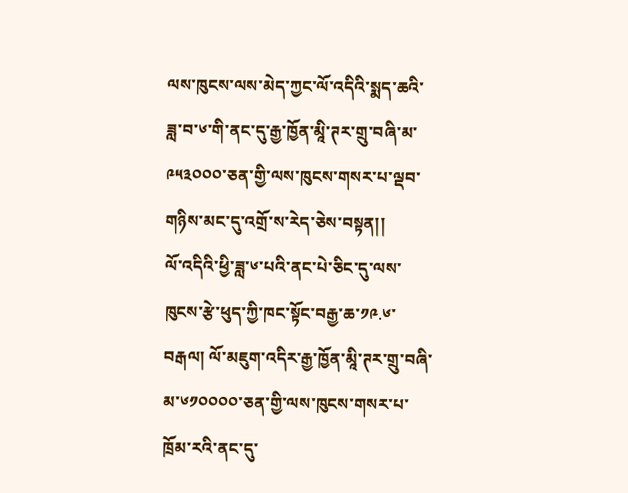ལས་ཁུངས་ལས་མེད་ཀྱང་ལོ་འདིའི་སྨད་ཆའི་ཟླ་བ་༦་གི་ནང་དུ་རྒྱ་ཁྱོན་མཱི་ཊར་གྲུ་བཞི་མ་༩༥༣༠༠༠་ཅན་གྱི་ལས་ཁུངས་གསར་པ་ལྡབ་གཉིས་མང་དུ་འགྲོ་ས་རེད་ཅེས་བསྟན།།
ལོ་འདིའི་ཕྱི་ཟླ་༦་པའི་ནང་པེ་ཅིང་དུ་ལས་ཁུངས་རྩེ་ཕུད་ཀྱི་ཁང་སྟོང་བརྒྱ་ཆ་༡༩.༦་བརྒལ། ལོ་མཇུག་འདིར་རྒྱ་ཁྱོན་མཱི་ཊར་གྲུ་བཞི་མ་༦༡༠༠༠༠་ཅན་གྱི་ལས་ཁུངས་གསར་པ་ཁྲོམ་རའི་ནང་དུ་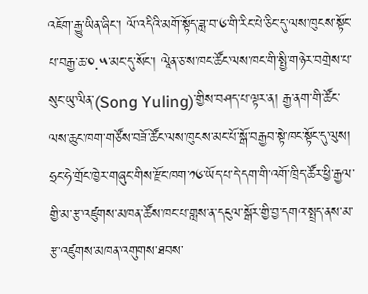འཇོག་རྒྱུ་ཡིན་ཞིང་། ལོ་འདིའི་མགོ་སྟོད་ཟླ་བ་༦་གི་རིང་པེ་ཅིང་དུ་ལས་ཁུངས་སྟོང་པ་བརྒྱ་ཆ་༠.༥་མང་དུ་སོང་། ལཱེན་ཅ་ས་ཁང་ཚོང་ལས་ཁང་གི་སྤྱི་གཉེར་བགྲེས་པ་སུང་ཡུ་ལིན་(Song Yuling)་གྱིས་བཤད་པ་ལྟར་ན། རྒྱ་ནག་གི་ཚོང་ལས་ཆུང་ཁག་གཙོས་བཟོ་ཚོང་ལས་ཁུངས་མང་པོ་སྒོ་བརྒྱབ་སྟེ་ཁང་སྟོང་དུ་ལུས། ཧྲང་ཧེ་གྲོང་ཁྱེར་གཞུང་གིས་རྫོང་ཁག་༡༦་ཡོད་པ་དེ་དག་གི་འགོ་ཁྲིད་ཚོར་ཕྱི་རྒྱལ་གྱི་མ་རྩ་འཛུགས་མཁན་ཚོས་ཁང་པ་གླས་ན་དངུལ་སྒོར་གྱི་བྱ་དགའ་སྤྲད་ནས་མ་རྩ་འཛུགས་མཁན་འགུགས་ཐབས་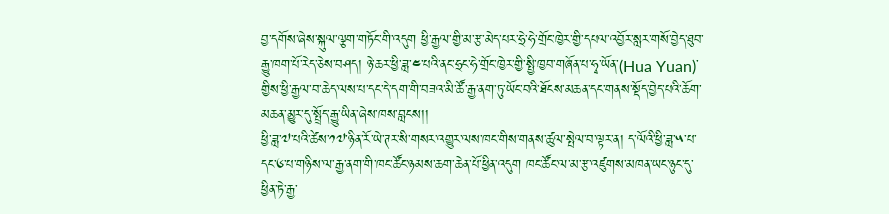བྱ་དགོས་ཞེས་སྐུལ་ལྕག་གཏོང་གི་འདུག ཕྱི་རྒྱལ་གྱི་མ་རྩ་མེད་པར་ཧྲེ་ཧེ་གྲོང་ཁྱེར་གྱི་དཔལ་འབྱོར་སླར་གསོ་བྱེད་ཐུབ་རྒྱུ་ཁག་པོ་རེད་ཅེས་བཤད། ཉེ་ཆར་ཕྱི་ཟླ་༤་པའི་ནང་ཧྲང་ཧེ་གྲོང་ཁྱེར་གྱི་སྤྱི་ཁྱབ་གཞོན་པ་ཧྭ་ཡོན་(Hua Yuan)་གྱིས་ཕྱི་རྒྱལ་བ་ཆེད་ལས་པ་དང་དེ་དག་གི་བཟའ་མི་ཚོ་རྒྱ་ནག་ཏུ་ཡོང་བའི་ཐོངས་མཆན་དང་གནས་སྡོད་བྱེད་པའི་ཆོག་མཆན་མྱུར་དུ་སྤྲོད་རྒྱུ་ཡིན་ཞེས་ཁས་བླངས།།
ཕྱི་ཟླ་༧་པའི་ཚེས་༡༧་ཉིན་རོ་ཡེ་ཊར་སི་གསར་འགྱུར་ལས་ཁང་གིས་གནས་ཚུལ་སྤེལ་བ་ལྟར་ན། ད་ལོའི་ཕྱི་ཟླ་༥་པ་དང་༦་པ་གཉིས་ལ་རྒྱ་ནག་གི་ཁང་ཚོང་ཉམས་ཆག་ཆེན་པོ་ཕྱིན་འདུག ཁང་ཚོང་ལ་མ་རྩ་འཛུགས་མཁན་ཡང་ཉུང་དུ་ཕྱིན་ཏེ་རྒྱ་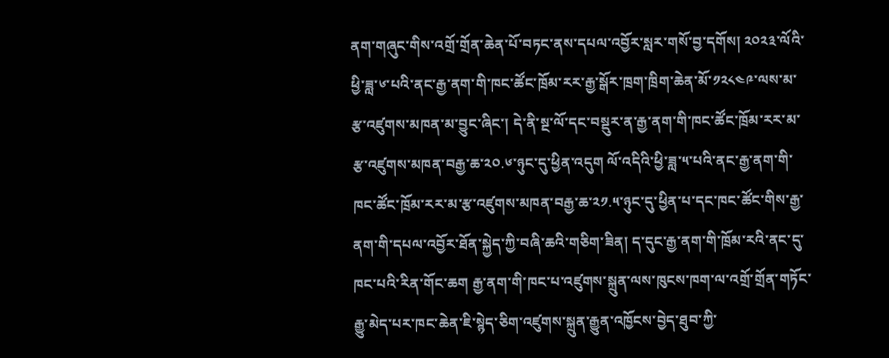ནག་གཞུང་གིས་འགྲོ་གྲོན་ཆེན་པོ་བཏང་ནས་དཔལ་འབྱོར་སླར་གསོ་བྱ་དགོས། ༢༠༢༣་ལོའི་ཕྱི་ཟླ་༦་པའི་ནང་རྒྱ་ནག་གི་ཁང་ཚོང་ཁྲོམ་རར་རྒྱ་སྒོར་ཁྲག་ཁྲིག་ཆེན་མོ་༡༢༨༤༩་ལས་མ་རྩ་འཛུགས་མཁན་མ་བྱུང་ཞིང་། དེ་ནི་སྔ་ལོ་དང་བསྡུར་ན་རྒྱ་ནག་གི་ཁང་ཚོང་ཁྲོམ་རར་མ་རྩ་འཛུགས་མཁན་བརྒྱ་ཆ་༢༠.༦་ཉུང་དུ་ཕྱིན་འདུག ལོ་འདིའི་ཕྱི་ཟླ་༥་པའི་ནང་རྒྱ་ནག་གི་ཁང་ཚོང་ཁྲོམ་རར་མ་རྩ་འཛུགས་མཁན་བརྒྱ་ཆ་༢༡.༥་ཉུང་དུ་ཕྱིན་པ་དང་ཁང་ཚོང་གིས་རྒྱ་ནག་གི་དཔལ་འབྱོར་ཐོན་སྐྱེད་ཀྱི་བཞི་ཆའི་གཅིག་ཟིན། ད་དུང་རྒྱ་ནག་གི་ཁྲོམ་རའི་ནང་དུ་ཁང་པའི་རིན་གོང་ཆག རྒྱ་ནག་གི་ཁང་པ་འཛུགས་སྐྲུན་ལས་ཁུངས་ཁག་ལ་འགྲོ་གྲོན་གཏོང་རྒྱུ་མེད་པར་ཁང་ཆེན་ཇི་སྙེད་ཅིག་འཛུགས་སྐྲུན་རྒྱུན་འཁྱོངས་བྱེད་ཐུབ་ཀྱི་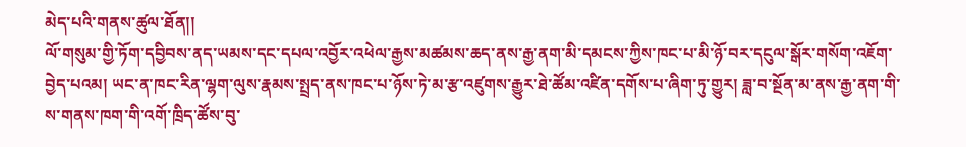མེད་པའི་གནས་ཚུལ་ཐོན།།
ལོ་གསུམ་གྱི་ཏོག་དབྱིབས་ནད་ཡམས་དང་དཔལ་འབྱོར་འཕེལ་རྒྱས་མཚམས་ཆད་ནས་རྒྱ་ནག་མི་དམངས་ཀྱིས་ཁང་པ་མི་ཉོ་བར་དངུལ་སྒོར་གསོག་འཇོག་བྱེད་པའམ། ཡང་ན་ཁང་རིན་ལྷག་ལུས་རྣམས་སྤྲད་ནས་ཁང་པ་ཉོས་ཏེ་མ་རྩ་འཛུགས་རྒྱུར་ཐེ་ཚོམ་འཛིན་དགོས་པ་ཞིག་ཏུ་གྱུར། ཟླ་བ་སྔོན་མ་ནས་རྒྱ་ནག་གི་ས་གནས་ཁག་གི་འགོ་ཁྲིད་ཚོས་བུ་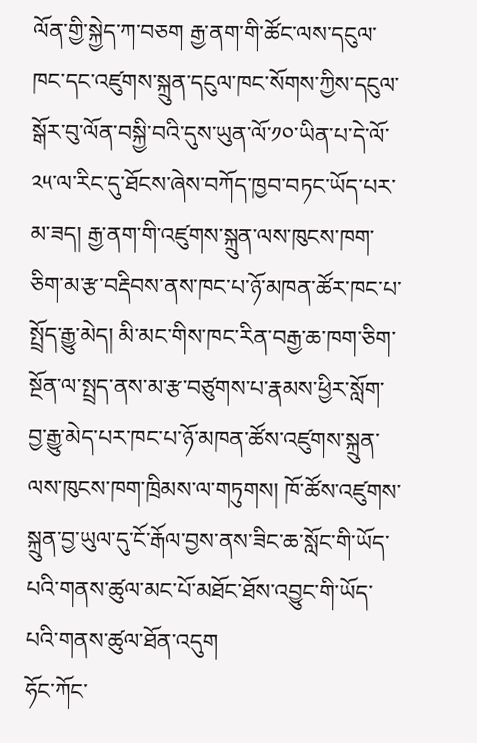ལོན་གྱི་སྐྱེད་ཀ་བཅག རྒྱ་ནག་གི་ཚོང་ལས་དངུལ་ཁང་དང་འཛུགས་སྐྲུན་དངུལ་ཁང་སོགས་ཀྱིས་དངུལ་སྒོར་བུ་ལོན་བསྐྱི་བའི་དུས་ཡུན་ལོ་༡༠་ཡིན་པ་དེ་ལོ་༢༥་ལ་རིང་དུ་ཐོངས་ཞེས་བཀོད་ཁྱབ་བཏང་ཡོད་པར་མ་ཟད། རྒྱ་ནག་གི་འཛུགས་སྐྲུན་ལས་ཁུངས་ཁག་ཅིག་མ་རྩ་བརྡིབས་ནས་ཁང་པ་ཉོ་མཁན་ཚོར་ཁང་པ་སྤྲོད་རྒྱུ་མེད། མི་མང་གིས་ཁང་རིན་བརྒྱ་ཆ་ཁག་ཅིག་སྔོན་ལ་སྤྲད་ནས་མ་རྩ་བཙུགས་པ་རྣམས་ཕྱིར་སློག་བྱ་རྒྱུ་མེད་པར་ཁང་པ་ཉོ་མཁན་ཚོས་འཛུགས་སྐྲུན་ལས་ཁུངས་ཁག་ཁྲིམས་ལ་གཏུགས། ཁོ་ཚོས་འཛུགས་སྐྲུན་བྱ་ཡུལ་དུ་ངོ་རྒོལ་བྱས་ནས་ཟིང་ཆ་སློང་གི་ཡོད་པའི་གནས་ཚུལ་མང་པོ་མཐོང་ཐོས་འབྱུང་གི་ཡོད་པའི་གནས་ཚུལ་ཐོན་འདུག
ཧོང་ཀོང་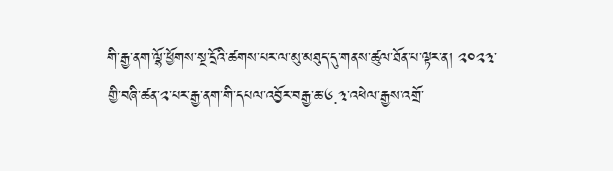གི་རྒྱ་ནག་ལྷོ་ཕྱོགས་སྔ་དྲོའི་ཚགས་པར་ལ་མུ་མཐུད་དུ་གནས་ཚུལ་ཐོན་པ་ལྟར་ན། ༢༠༢༣་གྱི་བཞི་ཚན་༢་པར་རྒྱ་ནག་གི་དཔལ་འབྱོར་བརྒྱ་ཆ་༦.༣་འཕེལ་རྒྱས་འགྲོ་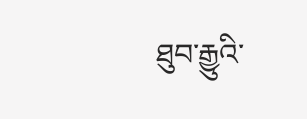ཐུབ་རྒྱུའི་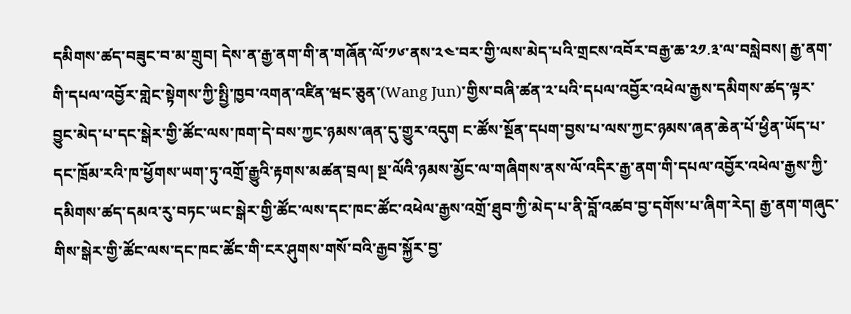དམིགས་ཚད་བཟུང་བ་མ་གྲུབ། དེས་ན་རྒྱ་ནག་གི་ན་གཞོན་ལོ་༡༦་ནས་༢༤་བར་གྱི་ལས་མེད་པའི་གྲངས་འབོར་བརྒྱ་ཆ་༢༡.༣་ལ་བསླེབས། རྒྱ་ནག་གི་དཔལ་འབྱོར་གླེང་སྟེགས་ཀྱི་སྤྱི་ཁྱབ་འགན་འཛིན་ཝང་ཅུན་(Wang Jun)་གྱིས་བཞི་ཚན་༢་པའི་དཔལ་འབྱོར་འཕེལ་རྒྱས་དམིགས་ཚད་ལྟར་བྱུང་མེད་པ་དང་སྒེར་གྱི་ཚོང་ལས་ཁག་དེ་བས་ཀྱང་ཉམས་ཞན་དུ་གྱུར་འདུག ང་ཚོས་སྔོན་དཔག་བྱས་པ་ལས་ཀྱང་ཉམས་ཞན་ཆེན་པོ་ཕྱིན་ཡོད་པ་དང་ཁྲོམ་རའི་ཁ་ཕྱོགས་ཡག་ཏུ་འགྲོ་རྒྱུའི་རྟགས་མཚན་བྲལ། སྔ་ལོའི་ཉམས་མྱོང་ལ་གཞིགས་ནས་ལོ་འདིར་རྒྱ་ནག་གི་དཔལ་འབྱོར་འཕེལ་རྒྱས་ཀྱི་དམིགས་ཚད་དམའ་རུ་བཏང་ཡང་སྒེར་གྱི་ཚོང་ལས་དང་ཁང་ཚོང་འཕེལ་རྒྱས་འགྲོ་ཐུབ་ཀྱི་མེད་པ་ནི་བློ་འཚབ་བྱ་དགོས་པ་ཞིག་རེད། རྒྱ་ནག་གཞུང་གིས་སྒེར་གྱི་ཚོང་ལས་དང་ཁང་ཚོང་གི་ངར་ཤུགས་གསོ་བའི་རྒྱབ་སྐྱོར་བྱ་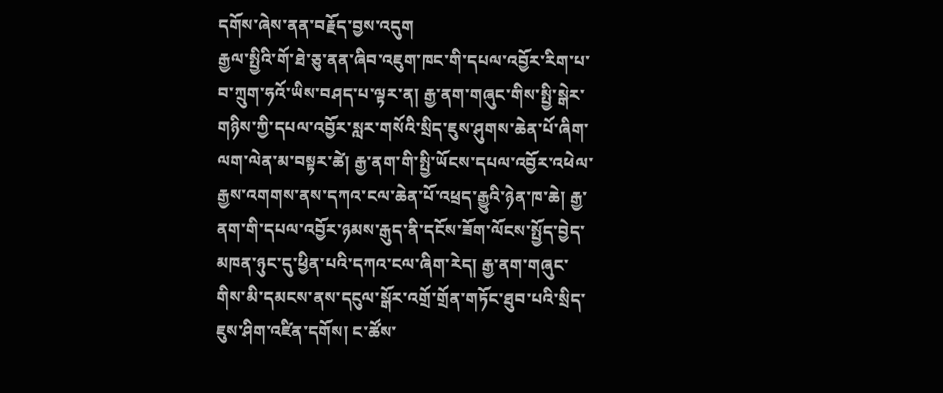དགོས་ཞེས་ནན་བརྗོད་བྱས་འདུག
རྒྱལ་སྤྱིའི་གོ་ཐེ་ཅུ་ནན་ཞིབ་འཇུག་ཁང་གི་དཔལ་འབྱོར་རིག་པ་བ་ཀྲུག་ཧའོ་ཡིས་བཤད་པ་ལྟར་ན། རྒྱ་ནག་གཞུང་གིས་སྤྱི་སྒེར་གཉིས་ཀྱི་དཔལ་འབྱོར་སླར་གསོའི་སྲིད་ཇུས་ཤུགས་ཆེན་པོ་ཞིག་ལག་ལེན་མ་བསྟར་ཚེ། རྒྱ་ནག་གི་སྤྱི་ཡོངས་དཔལ་འབྱོར་འཕེལ་རྒྱས་འགགས་ནས་དཀའ་ངལ་ཆེན་པོ་འཕྲད་རྒྱུའི་ཉེན་ཁ་ཆེ། རྒྱ་ནག་གི་དཔལ་འབྱོར་ཉམས་རྒུད་ནི་དངོས་ཟོག་ལོངས་སྤྱོད་བྱེད་མཁན་ཉུང་དུ་ཕྱིན་པའི་དཀའ་ངལ་ཞིག་རེད། རྒྱ་ནག་གཞུང་གིས་མི་དམངས་ནས་དངུལ་སྒོར་འགྲོ་གྲོན་གཏོང་ཐུབ་པའི་སྲིད་ཇུས་ཤིག་འཛིན་དགོས། ང་ཚོས་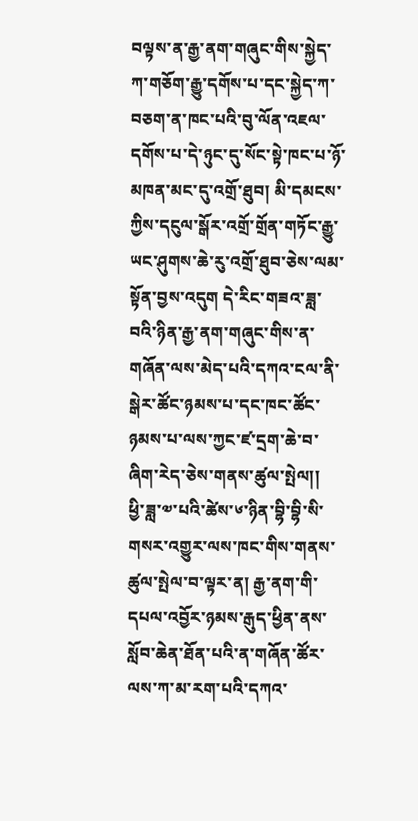བལྟས་ན་རྒྱ་ནག་གཞུང་གིས་སྐྱེད་ཀ་གཅོག་རྒྱུ་དགོས་པ་དང་སྐྱེད་ཀ་བཅག་ན་ཁང་པའི་བུ་ལོན་འཇལ་དགོས་པ་དེ་ཉུང་དུ་སོང་སྟེ་ཁང་པ་ཉོ་མཁན་མང་དུ་འགྲོ་ཐུབ། མི་དམངས་ཀྱིས་དངུལ་སྒོར་འགྲོ་གྲོན་གཏོང་རྒྱུ་ཡང་ཤུགས་ཆེ་རུ་འགྲོ་ཐུབ་ཅེས་ལམ་སྟོན་བྱས་འདུག དེ་རིང་གཟའ་ཟླ་བའི་ཉིན་རྒྱ་ནག་གཞུང་གིས་ན་གཞོན་ལས་མེད་པའི་དཀའ་ངལ་ནི་སྒེར་ཚོང་ཉམས་པ་དང་ཁང་ཚོང་ཉམས་པ་ལས་ཀྱང་ཛ་དྲག་ཆེ་བ་ཞིག་རེད་ཅེས་གནས་ཚུལ་སྤེལ།།
ཕྱི་ཟླ་༧་པའི་ཚེས་༦་ཉིན་བྷི་བྷི་སི་གསར་འགྱུར་ལས་ཁང་གིས་གནས་ཚུལ་སྤེལ་བ་ལྟར་ན། རྒྱ་ནག་གི་དཔལ་འབྱོར་ཉམས་རྒུད་ཕྱིན་ནས་སློབ་ཆེན་ཐོན་པའི་ན་གཞོན་ཚོར་ལས་ཀ་མ་རག་པའི་དཀའ་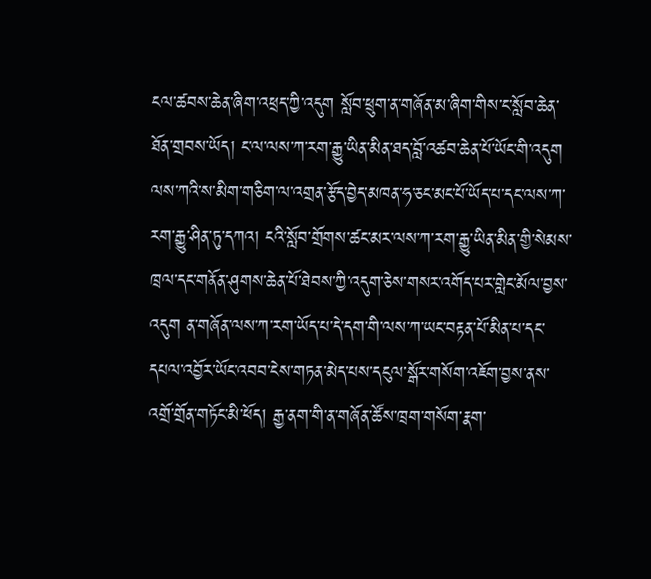ངལ་ཚབས་ཆེན་ཞིག་འཕྲད་ཀྱི་འདུག སློབ་ཕྲུག་ན་གཞོན་མ་ཞིག་གིས་ང་སློབ་ཆེན་ཐོན་གྲབས་ཡོད། ང་ལ་ལས་ཀ་རག་རྒྱུ་ཡིན་མིན་ཐད་བློ་འཚབ་ཆེན་པོ་ཡོང་གི་འདུག ལས་ཀའི་ས་མིག་གཅིག་ལ་འགྲན་རྩོད་བྱེད་མཁན་ཧ་ཅང་མང་པོ་ཡོད་པ་དང་ལས་ཀ་རག་རྒྱུ་ཤིན་ཏུ་དཀའ། ངའི་སློབ་གྲོགས་ཚང་མར་ལས་ཀ་རག་རྒྱུ་ཡིན་མིན་གྱི་སེམས་ཁྲལ་དང་གནོན་ཤུགས་ཆེན་པོ་ཐེབས་ཀྱི་འདུག་ཅེས་གསར་འགོད་པར་གླེང་མོལ་བྱས་འདུག ན་གཞོན་ལས་ཀ་རག་ཡོད་པ་དེ་དག་གི་ལས་ཀ་ཡང་བརྟན་པོ་མིན་པ་དང་དཔལ་འབྱོར་ཡོང་འབབ་ངེས་གཏན་མེད་པས་དངུལ་སྒོར་གསོག་འཇོག་བྱས་ནས་འགྲོ་གྲོན་གཏོང་མི་ཕོད། རྒྱ་ནག་གི་ན་གཞོན་ཚོས་ཁྲག་གསོག་རྣག་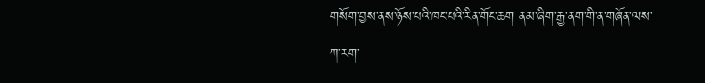གསོག་བྱས་ནས་ཉོས་པའི་ཁང་པའི་རིན་གོང་ཆག ནམ་ཞིག་རྒྱ་ནག་གི་ན་གཞོན་ལས་ཀ་རག་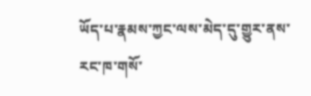ཡོད་པ་རྣམས་ཀྱང་ལས་མེད་དུ་གྱུར་ནས་རང་ཁ་གསོ་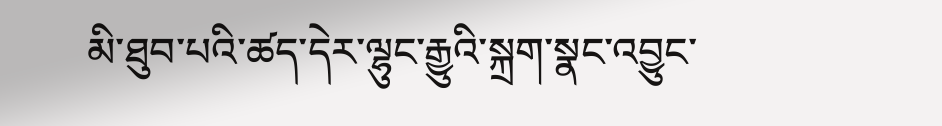མི་ཐུབ་པའི་ཚད་དེར་ལྷུང་རྒྱུའི་སྐྲག་སྣང་འབྱུང་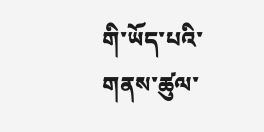གི་ཡོད་པའི་གནས་ཚུལ་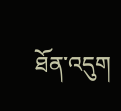ཐོན་འདུག